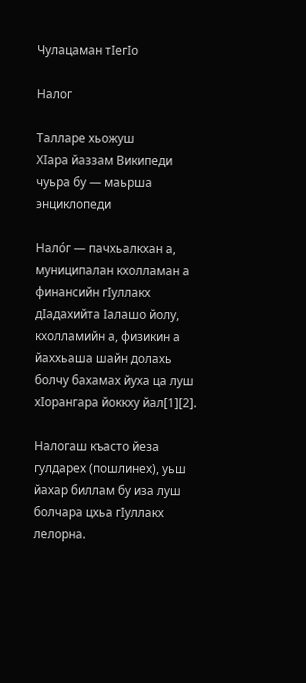Чулацаман тӀегӀо

Налог

Талларе хьожуш
ХӀара йаззам Википеди чуьра бу — маьрша энциклопеди

Нало́г — пачхьалкхан а, муниципалан кхолламан а финансийн гӀуллакх дӀадахийта Ӏалашо йолу, кхолламийн а, физикин а йаххьаша шайн долахь болчу бахамах йуха ца луш хӀорангара йоккху йал[1][2].

Налогаш къасто йеза гулдарех (пошлинех), уьш йахар биллам бу иза луш болчара цхьа гӀуллакх лелорна.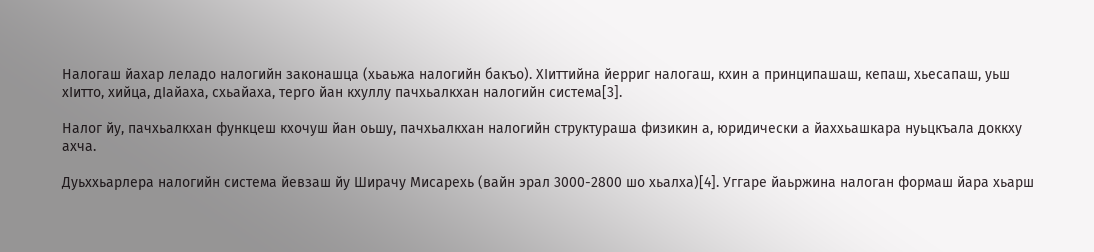Налогаш йахар леладо налогийн законашца (хьаьжа налогийн бакъо). ХӀиттийна йерриг налогаш, кхин а принципашаш, кепаш, хьесапаш, уьш хӀитто, хийца, дӀайаха, схьайаха, терго йан кхуллу пачхьалкхан налогийн система[3].

Налог йу, пачхьалкхан функцеш кхочуш йан оьшу, пачхьалкхан налогийн структураша физикин а, юридически а йаххьашкара нуьцкъала доккху ахча.

Дуьххьарлера налогийн система йевзаш йу Ширачу Мисарехь (вайн эрал 3000-2800 шо хьалха)[4]. Уггаре йаьржина налоган формаш йара хьарш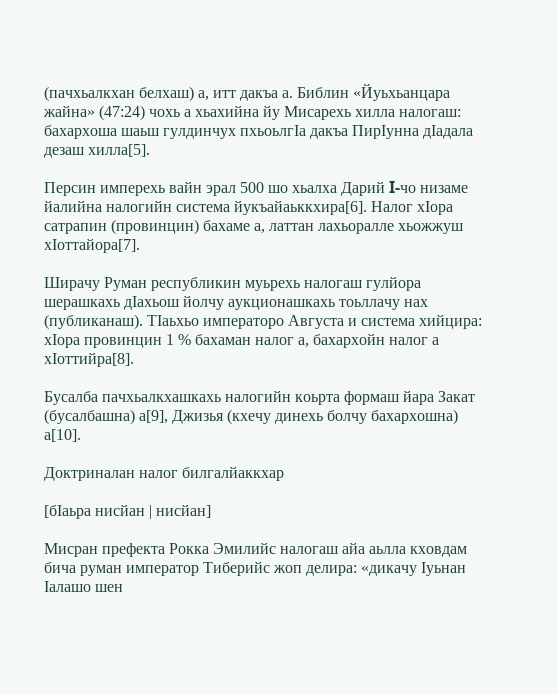(пачхьалкхан белхаш) а, итт дакъа а. Библин «Йуьхьанцара жайна» (47:24) чохь а хьахийна йу Мисарехь хилла налогаш: бахархоша шаьш гулдинчух пхьоьлгӀа дакъа ПирӀунна дӀадала дезаш хилла[5].

Персин имперехь вайн эрал 500 шо хьалха Дарий I-чо низаме йалийна налогийн система йукъайаьккхира[6]. Налог хӀора сатрапин (провинцин) бахаме а, латтан лахьоралле хьожжуш хӀоттайора[7].

Ширачу Руман республикин муьрехь налогаш гулйора шерашкахь дӀахьош йолчу аукционашкахь тоьллачу нах (публиканаш). ТӀаьхьо императоро Августа и система хийцира: хӀора провинцин 1 % бахаман налог а, бахархойн налог а хӀоттийра[8].

Бусалба пачхьалкхашкахь налогийн коьрта формаш йара Закат (бусалбашна) а[9], Джизья (кхечу динехь болчу бахархошна) а[10].

Доктриналан налог билгалйаккхар

[бӀаьра нисйан | нисйан]

Мисран префекта Рокка Эмилийс налогаш айа аьлла кховдам бича руман император Тиберийс жоп делира: «дикачу Ӏуьнан Ӏалашо шен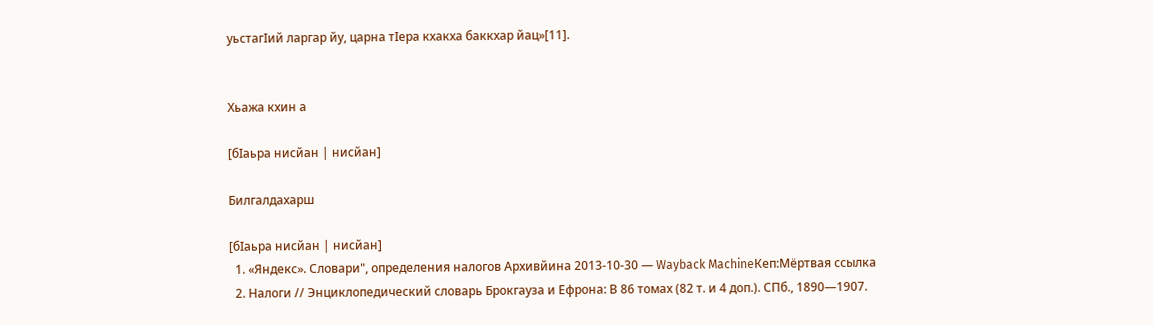уьстагӀий ларгар йу, царна тӀера кхакха баккхар йац»[11].


Хьажа кхин а

[бӀаьра нисйан | нисйан]

Билгалдахарш

[бӀаьра нисйан | нисйан]
  1. «Яндекс». Словари", определения налогов Архивйина 2013-10-30 — Wayback MachineКеп:Мёртвая ссылка
  2. Налоги // Энциклопедический словарь Брокгауза и Ефрона: В 86 томах (82 т. и 4 доп.). СПб., 1890—1907.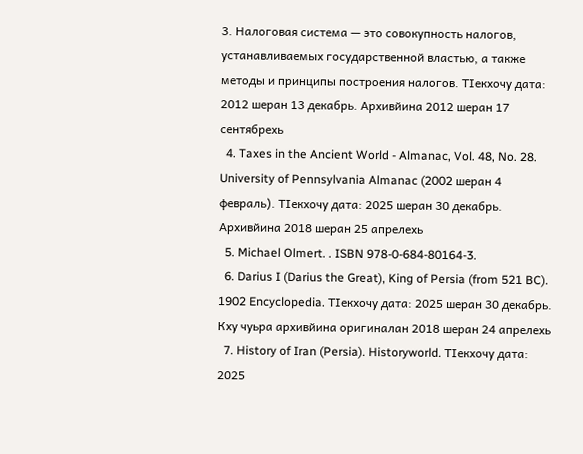3. Налоговая система — это совокупность налогов, устанавливаемых государственной властью, а также методы и принципы построения налогов. ТӀекхочу дата: 2012 шеран 13 декабрь. Архивйина 2012 шеран 17 сентябрехь
  4. Taxes in the Ancient World - Almanac, Vol. 48, No. 28. University of Pennsylvania Almanac (2002 шеран 4 февраль). ТӀекхочу дата: 2025 шеран 30 декабрь. Архивйина 2018 шеран 25 апрелехь
  5. Michael Olmert. . ISBN 978-0-684-80164-3.
  6. Darius I (Darius the Great), King of Persia (from 521 BC). 1902 Encyclopedia. ТӀекхочу дата: 2025 шеран 30 декабрь. Кху чуьра архивйина оригиналан 2018 шеран 24 апрелехь
  7. History of Iran (Persia). Historyworld. ТӀекхочу дата: 2025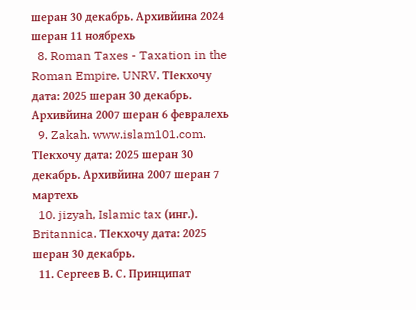шеран 30 декабрь. Архивйина 2024 шеран 11 ноябрехь
  8. Roman Taxes - Taxation in the Roman Empire. UNRV. ТӀекхочу дата: 2025 шеран 30 декабрь. Архивйина 2007 шеран 6 февралехь
  9. Zakah. www.islam101.com. ТӀекхочу дата: 2025 шеран 30 декабрь. Архивйина 2007 шеран 7 мартехь
  10. jizyah, Islamic tax (инг.). Britannica. ТӀекхочу дата: 2025 шеран 30 декабрь.
  11. Сергеев В. С. Принципат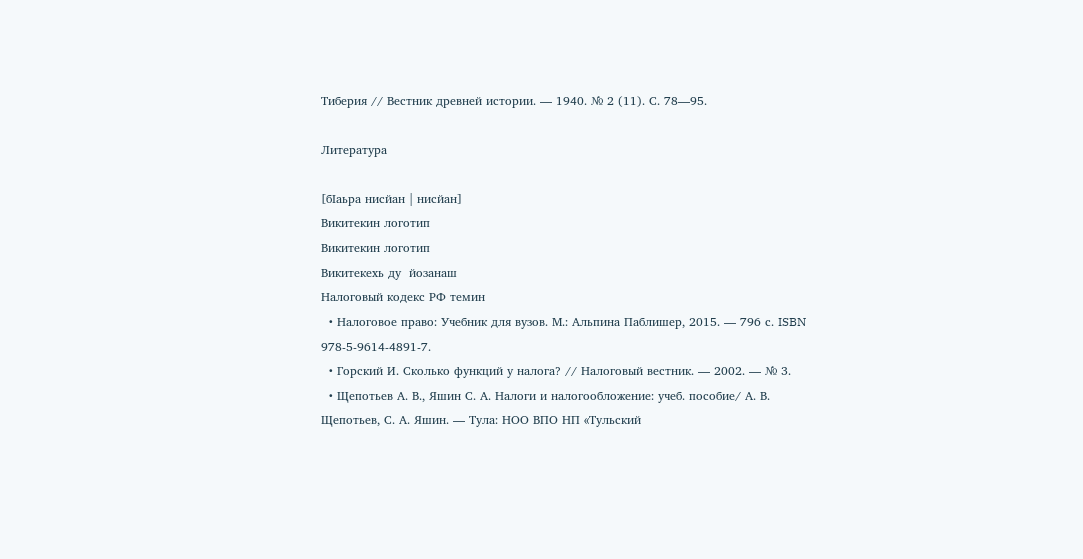Тиберия // Вестник древней истории. — 1940. № 2 (11). С. 78—95.

Литература

[бӀаьра нисйан | нисйан]
Викитекин логотип
Викитекин логотип
Викитекехь ду  йозанаш
Налоговый кодекс РФ темин
  • Налоговое право: Учебник для вузов. М.: Альпина Паблишер, 2015. — 796 с. ISBN 978-5-9614-4891-7.
  • Горский И. Сколько функций у налога? // Налоговый вестник. — 2002. — № 3.
  • Щепотьев А. В., Яшин С. А. Налоги и налогообложение: учеб. пособие/ А. В. Щепотьев, С. А. Яшин. — Тула: НОО ВПО НП «Тульский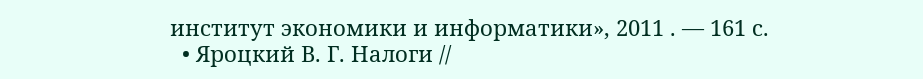институт экономики и информатики», 2011 . — 161 с.
  • Яроцкий В. Г. Налоги //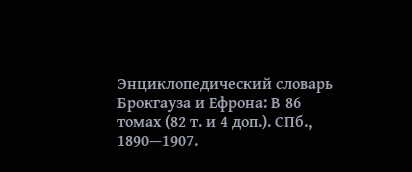Энциклопедический словарь Брокгауза и Ефрона: В 86 томах (82 т. и 4 доп.). СПб., 1890—1907.